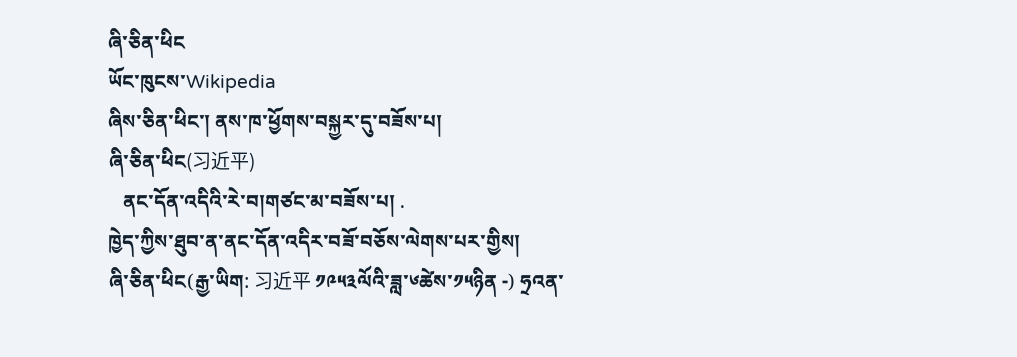ཞི་ཅིན་ཕིང
ཡོང་ཁུངས་Wikipedia
ཞིས་ཅིན་ཕིང་། ནས་ཁ་ཕྱོགས་བསྐྱར་དུ་བཟོས་པ།
ཞི་ཅིན་ཕིང(习近平)
   ནང་དོན་འདིའི་རེ་བ།གཙང་མ་བཟོས་པ། .
ཁྱེད་ཀྱིས་ཐུབ་ན་ནང་དོན་འདིར་བཟོ་བཅོས་ལེགས་པར་གྱིས།
ཞི་ཅིན་ཕིང(རྒྱ་ཡིག: 习近平 ༡༩༥༣ལོའི་ཟླ་༦ཚེས་༡༥ཉིན -) ཧྲའན་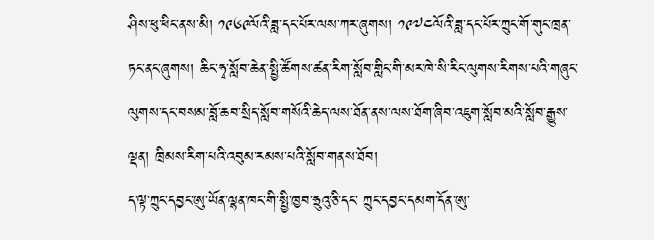ཤིས་ཕུ་ཕིང་ནས་མི། ༡༩༦༩ལོའི་ཟླ་དང་པོར་ལས་ཀར་ཞུགས། ༡༩༧༤ལོའི་ཟླ་དང་པོར་ཀྲུང་གོ་གུང་ཁྲན་ཏང་ནང་ཞུགས། ཆིང་ཧྭ་སློབ་ཆེན་སྤྱི་ཚོགས་ཚན་རིག་སློབ་གླིང་གི་མར་ཁེ་སི་རིང་ལུགས་རིགས་པའི་གཞུང་ལུགས་དང་བསམ་བློ་ཆབ་སྲིད་སློབ་གསོའི་ཆེད་ལས་ཐོན་ནས་ལས་ཐོག་ཞིབ་འཇུག་སློབ་མའི་སློབ་རྒྱུས་ལྡན། ཁྲིམས་རིག་པའི་འབུམ་རམས་པའི་སློབ་གནས་ཐོབ།
ད་ལྟ་ཀྲུང་དབྱང་ཨུ་ཡོན་ལྷན་ཁང་གི་སྤྱི་ཁྱབ་ཧྲུའུ་ཅི་དང་ ཀྲུང་དབྱང་དམག་དོན་ཨུ་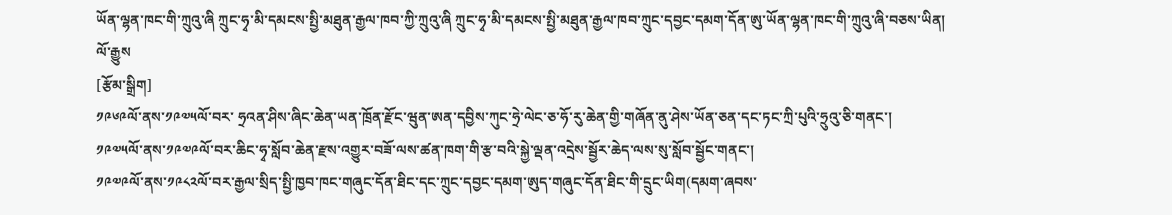ཡོན་ལྷན་ཁང་གི་ཀྲུའུ་ཞི ཀྲུང་ཧྭ་མི་དམངས་སྤྱི་མཐུན་རྒྱལ་ཁབ་ཀྱི་ཀྲུའུ་ཞི ཀྲུང་ཧྭ་མི་དམངས་སྤྱི་མཐུན་རྒྱལ་ཁབ་ཀྲུང་དབྱང་དམག་དོན་ཨུ་ཡོན་ལྷན་ཁང་གི་ཀྲུའུ་ཞི་བཅས་ཡིན།
ལོ་རྒྱུས
[རྩོམ་སྒྲིག]
༡༩༦༩ལོ་ནས་༡༩༧༥ལོ་བར་ ཧྲའན་ཤིས་ཞིང་ཆེན་ཡན་ཁྲོན་རྫོང་ཝུན་ཨན་དབྱིས་ཀུང་ཧྲེ་ལེང་ཅ་ཧོ་རུ་ཆེན་གྱི་གཞོན་ནུ་ཤེས་ཡོན་ཅན་དང་ཏང་ཀྲི་པུའི་ཧྲུའུ་ཅི་གནང་།
༡༩༧༥ལོ་ནས་༡༩༧༩ལོ་བར་ཆིང་ཧྭ་སློབ་ཆེན་རྫས་འགྱུར་བཟོ་ལས་ཚན་ཁག་གི་རྩ་བའི་སྐྱེ་ལྡན་འདྲེས་སྦྱོར་ཆེད་ལས་སུ་སློབ་སྦྱོང་གནང་།
༡༩༧༩ལོ་ནས་༡༩༨༢ལོ་བར་རྒྱལ་སྲིད་སྤྱི་ཁྱབ་ཁང་གཞུང་དོན་ཐིང་དང་ཀྲུང་དབྱང་དམག་ཨུད་གཞུང་དོན་ཐིང་གི་དྲུང་ཡིག(དམག་ཞབས་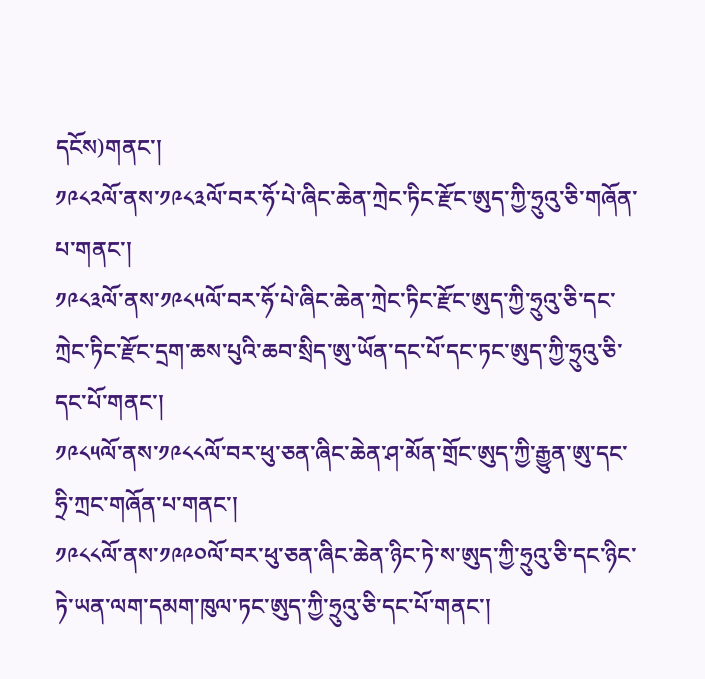དངོས)གནང་།
༡༩༨༢ལོ་ནས་༡༩༨༣ལོ་བར་ཧོ་པེ་ཞིང་ཆེན་ཀྲེང་ཏིང་རྫོང་ཨུད་ཀྱི་ཧྲུའུ་ཅི་གཞོན་པ་གནང་།
༡༩༨༣ལོ་ནས་༡༩༨༥ལོ་བར་ཧོ་པེ་ཞིང་ཆེན་ཀྲེང་ཏིང་རྫོང་ཨུད་ཀྱི་ཧྲུའུ་ཅི་དང་ཀྲེང་ཏིང་རྫོང་དྲག་ཆས་པུའི་ཆབ་སྲིད་ཨུ་ཡོན་དང་པོ་དང་ཏང་ཨུད་ཀྱི་ཧྲུའུ་ཅི་དང་པོ་གནང་།
༡༩༨༥ལོ་ནས་༡༩༨༨ལོ་བར་ཕུ་ཅན་ཞིང་ཆེན་ཤ་མོན་གྲོང་ཨུད་ཀྱི་རྒྱུན་ཨུ་དང་ཧྲི་ཀྲང་གཞོན་པ་གནང་།
༡༩༨༨ལོ་ནས་༡༩༩༠ལོ་བར་ཕུ་ཅན་ཞིང་ཆེན་ཉིང་ཏེ་ས་ཨུད་ཀྱི་ཧྲུའུ་ཅི་དང་ཉིང་ཏེ་ཡན་ལག་དམག་ཁུལ་ཏང་ཨུད་ཀྱི་ཧྲུའུ་ཅི་དང་པོ་གནང་།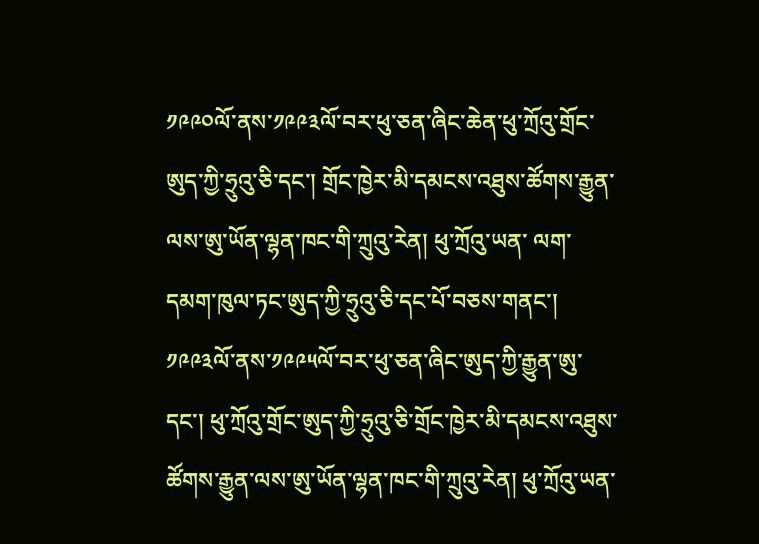༡༩༩༠ལོ་ནས་༡༩༩༣ལོ་བར་ཕུ་ཅན་ཞིང་ཆེན་ཕུ་ཀྲོའུ་གྲོང་ཨུད་ཀྱི་ཧྲུའུ་ཅི་དང་། གྲོང་ཁྱེར་མི་དམངས་འཐུས་ཚོགས་རྒྱུན་ལས་ཨུ་ཡོན་ལྷན་ཁང་གི་ཀྲུའུ་རེན། ཕུ་ཀྲོའུ་ཡན་ ལག་དམག་ཁུལ་ཏང་ཨུད་ཀྱི་ཧྲུའུ་ཅི་དང་པོ་བཅས་གནང་།
༡༩༩༣ལོ་ནས་༡༩༩༥ལོ་བར་ཕུ་ཅན་ཞིང་ཨུད་ཀྱི་རྒྱུན་ཨུ་དང་། ཕུ་ཀྲོའུ་གྲོང་ཨུད་ཀྱི་ཧྲུའུ་ཅི་གྲོང་ཁྱེར་མི་དམངས་འཐུས་ཚོགས་རྒྱུན་ལས་ཨུ་ཡོན་ལྷན་ཁང་གི་ཀྲུའུ་རེན། ཕུ་ཀྲོའུ་ཡན་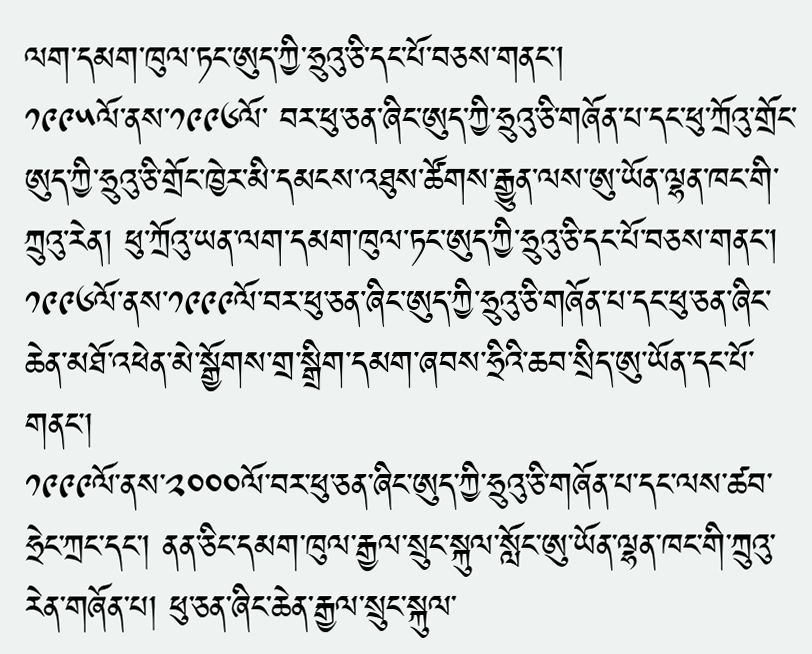ལག་དམག་ཁུལ་ཏང་ཨུད་ཀྱི་ཧྲུའུ་ཅི་དང་པོ་བཅས་གནང་།
༡༩༩༥ལོ་ནས་༡༩༩༦ལོ་ བར་ཕུ་ཅན་ཞིང་ཨུད་ཀྱི་ཧྲུའུ་ཅི་གཞོན་པ་དང་ཕུ་ཀྲོའུ་གྲོང་ཨུད་ཀྱི་ཧྲུའུ་ཅི་གྲོང་ཁྱེར་མི་དམངས་འཐུས་ཚོགས་རྒྱུན་ལས་ཨུ་ཡོན་ལྷན་ཁང་གི་ཀྲུའུ་རེན། ཕུ་ཀྲོའུ་ཡན་ལག་དམག་ཁུལ་ཏང་ཨུད་ཀྱི་ཧྲུའུ་ཅི་དང་པོ་བཅས་གནང་།
༡༩༩༦ལོ་ནས་༡༩༩༩ལོ་བར་ཕུ་ཅན་ཞིང་ཨུད་ཀྱི་ཧྲུའུ་ཅི་གཞོན་པ་དང་ཕུ་ཅན་ཞིང་ཆེན་མཐོ་འཕེན་མེ་སྒྱོགས་གྲ་སྒྲིག་དམག་ཞབས་ཧྲིའི་ཆབ་སྲིད་ཨུ་ཡོན་དང་པོ་གནང་།
༡༩༩༩ལོ་ནས་༢༠༠༠ལོ་བར་ཕུ་ཅན་ཞིང་ཨུད་ཀྱི་ཧྲུའུ་ཅི་གཞོན་པ་དང་ལས་ཚབ་ཧྲེང་ཀྲང་དང་། ནན་ཅིང་དམག་ཁུལ་རྒྱལ་སྲུང་སྐུལ་སློང་ཨུ་ཡོན་ལྷན་ཁང་གི་ཀྲུའུ་རེན་གཞོན་པ། ཕུ་ཅན་ཞིང་ཆེན་རྒྱལ་སྲུང་སྐུལ་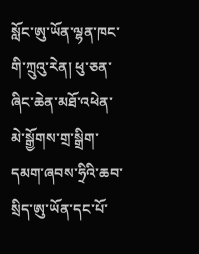སློང་ཨུ་ཡོན་ལྷན་ཁང་གི་ཀྲུའུ་རེན། ཕུ་ཅན་ཞིང་ཆེན་མཐོ་འཕེན་མེ་སྒྱོགས་གྲ་སྒྲིག་དམག་ཞབས་ཧྲིའི་ཆབ་སྲིད་ཨུ་ཡོན་དང་པོ་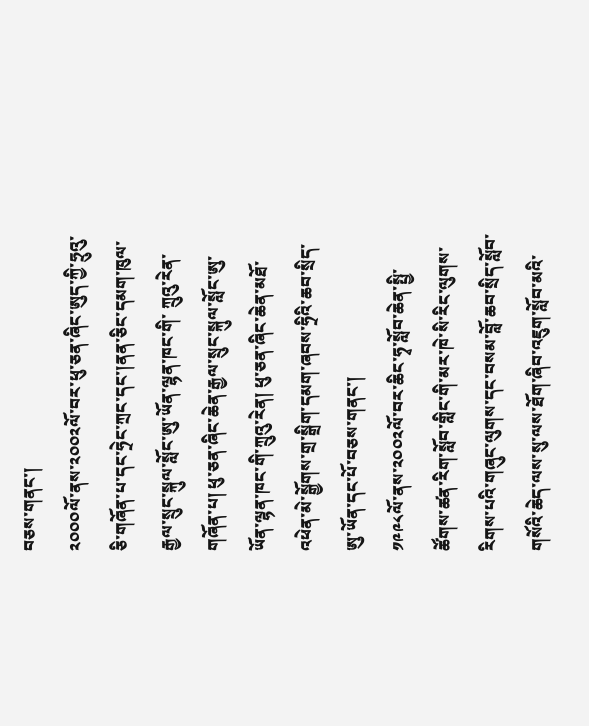བཅས་གནང་།
༢༠༠༠ལོ་ནས་༢༠༠༢ལོ་བར་ཕུ་ཅན་ཞིང་ཨུད་ཀྱི་ཧྲུའུ་ཅི་གཞོན་པ་དང་ཧྲེང་ཀྲང་དང་།ནན་ཅིང་དམག་ཁུལ་རྒྱལ་སྲུང་སྐུལ་སློང་ཨུ་ཡོན་ལྷན་ཁང་གི་ ཀྲུའུ་རེན་གཞོན་པ། ཕུ་ཅན་ཞིང་ཆེན་རྒྱལ་སྲུང་སྐུལ་སློང་ཨུ་ཡོན་ལྷན་ཁང་གི་ཀྲུའུ་རེན། ཕུ་ཅན་ཞིང་ཆེན་མཐོ་འཕེན་མེ་སྒྱོགས་གྲ་སྒྲིག་དམག་ཞབས་ཧྲིའི་ཆབ་སྲིད་ཨུ་ཡོན་དང་པོ་བཅས་གནང་།
༡༩༩༨ལོ་ནས་༢༠༠༢ལོ་བར་ཆིང་ཧྭ་སློབ་ཆེན་སྤྱི་ཚོགས་ཚན་རིག་སློབ་གླིང་གི་མར་ཁེ་སི་རིང་ལུགས་རིགས་པའི་གཞུང་ལུགས་དང་བསམ་བློ་ཆབ་སྲིད་སློབ་གསོའི་ཆེད་ལས་སུ་ལས་ཐོག་ཞིབ་འཇུག་སློབ་མའི་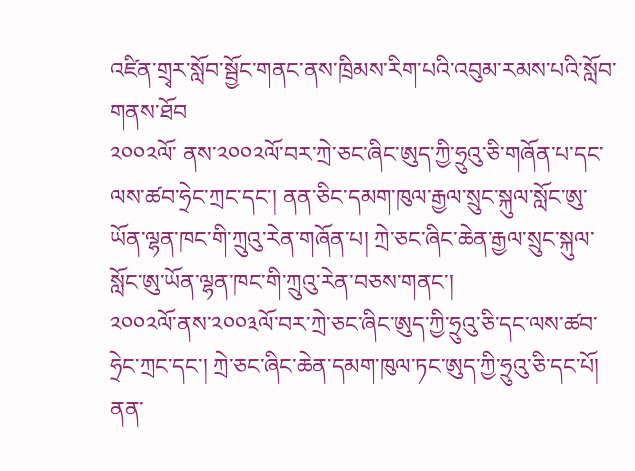འཛིན་གྲྭར་སློབ་སྦྱོང་གནང་ནས་ཁྲིམས་རིག་པའི་འབུམ་རམས་པའི་སློབ་གནས་ཐོབ
༢༠༠༢ལོ་ ནས་༢༠༠༢ལོ་བར་ཀྲེ་ཅང་ཞིང་ཨུད་ཀྱི་ཧྲུའུ་ཅི་གཞོན་པ་དང་ལས་ཚབ་ཧྲེང་ཀྲང་དང་། ནན་ཅིང་དམག་ཁུལ་རྒྱལ་སྲུང་སྐུལ་སློང་ཨུ་ཡོན་ལྷན་ཁང་གི་ཀྲུའུ་རེན་གཞོན་པ། ཀྲེ་ཅང་ཞིང་ཆེན་རྒྱལ་སྲུང་སྐུལ་སློང་ཨུ་ཡོན་ལྷན་ཁང་གི་ཀྲུའུ་རེན་བཅས་གནང་།
༢༠༠༢ལོ་ནས་༢༠༠༣ལོ་བར་ཀྲེ་ཅང་ཞིང་ཨུད་ཀྱི་ཧྲུའུ་ཅི་དང་ལས་ཚབ་ཧྲེང་ཀྲང་དང་། ཀྲེ་ཅང་ཞིང་ཆེན་དམག་ཁུལ་ཏང་ཨུད་ཀྱི་ཧྲུའུ་ཅི་དང་པོ། ནན་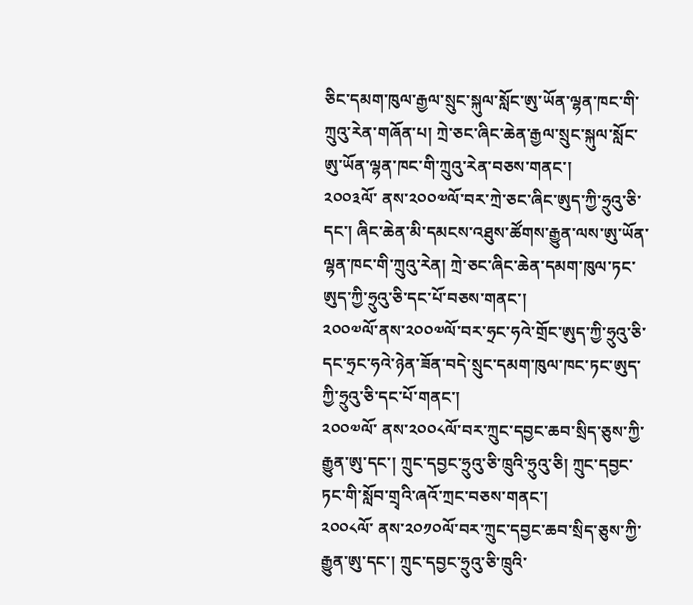ཅིང་དམག་ཁུལ་རྒྱལ་སྲུང་སྐུལ་སློང་ཨུ་ཡོན་ལྷན་ཁང་གི་ཀྲུའུ་རེན་གཞོན་པ། ཀྲེ་ཅང་ཞིང་ཆེན་རྒྱལ་སྲུང་སྐུལ་སློང་ཨུ་ཡོན་ལྷན་ཁང་གི་ཀྲུའུ་རེན་བཅས་གནང་།
༢༠༠༣ལོ་ ནས་༢༠༠༧ལོ་བར་ཀྲེ་ཅང་ཞིང་ཨུད་ཀྱི་ཧྲུའུ་ཅི་དང་། ཞིང་ཆེན་མི་དམངས་འཐུས་ཚོགས་རྒྱུན་ལས་ཨུ་ཡོན་ལྷན་ཁང་གི་ཀྲུའུ་རེན། ཀྲེ་ཅང་ཞིང་ཆེན་དམག་ཁུལ་ཏང་ཨུད་ཀྱི་ཧྲུའུ་ཅི་དང་པོ་བཅས་གནང་།
༢༠༠༧ལོ་ནས་༢༠༠༧ལོ་བར་ཧྲང་ཧའེ་གྲོང་ཨུད་ཀྱི་ཧྲུའུ་ཅི་དང་ཧྲང་ཧའེ་ཉེན་ཟོན་བདེ་སྲུང་དམག་ཁུལ་ཁང་ཏང་ཨུད་ཀྱི་ཧྲུའུ་ཅི་དང་པོ་གནང་།
༢༠༠༧ལོ་ ནས་༢༠༠༨ལོ་བར་ཀྲུང་དབྱང་ཆབ་སྲིད་ཅུས་ཀྱི་རྒྱུན་ཨུ་དང་། ཀྲུང་དབྱང་ཧྲུའུ་ཅི་ཁྲུའི་ཧྲུའུ་ཅི། ཀྲུང་དབྱང་ཏང་གི་སློབ་གྲྭའི་ཞའོ་ཀྲང་བཅས་གནང་།
༢༠༠༨ལོ་ ནས་༢༠༡༠ལོ་བར་ཀྲུང་དབྱང་ཆབ་སྲིད་ཅུས་ཀྱི་རྒྱུན་ཨུ་དང་། ཀྲུང་དབྱང་ཧྲུའུ་ཅི་ཁྲུའི་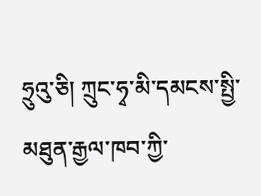ཧྲུའུ་ཅི། ཀྲུང་ཧྭ་མི་དམངས་སྤྱི་མཐུན་རྒྱལ་ཁབ་ཀྱི་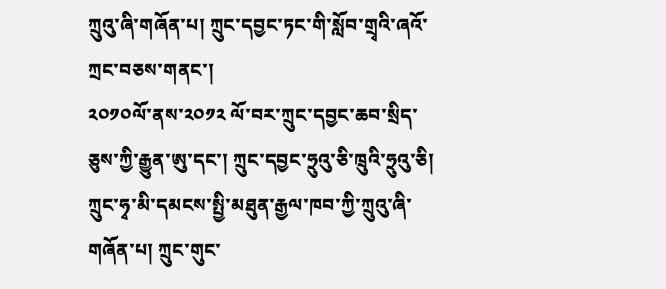ཀྲུའུ་ཞི་གཞོན་པ། ཀྲུང་དབྱང་ཏང་གི་སློབ་གྲྭའི་ཞའོ་ཀྲང་བཅས་གནང་།
༢༠༡༠ལོ་ནས་༢༠༡༢ ལོ་བར་ཀྲུང་དབྱང་ཆབ་སྲིད་ཅུས་ཀྱི་རྒྱུན་ཨུ་དང་། ཀྲུང་དབྱང་ཧྲུའུ་ཅི་ཁྲུའི་ཧྲུའུ་ཅི། ཀྲུང་ཧྭ་མི་དམངས་སྤྱི་མཐུན་རྒྱལ་ཁབ་ཀྱི་ཀྲུའུ་ཞི་གཞོན་པ། ཀྲུང་གུང་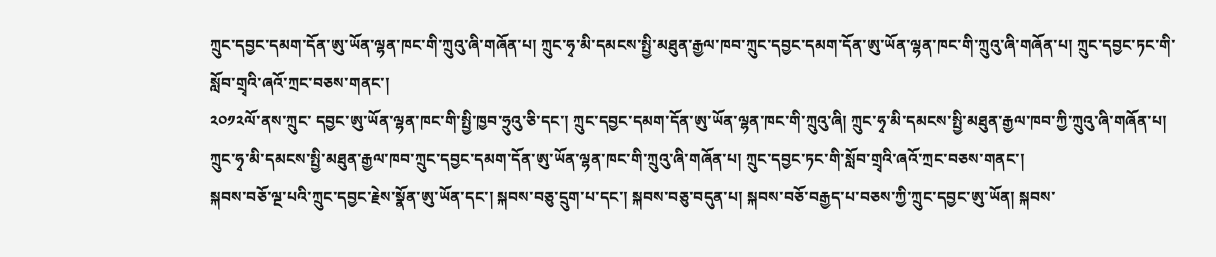ཀྲུང་དབྱང་དམག་དོན་ཨུ་ཡོན་ལྷན་ཁང་གི་ཀྲུའུ་ཞི་གཞོན་པ། ཀྲུང་ཧྭ་མི་དམངས་སྤྱི་མཐུན་རྒྱལ་ཁབ་ཀྲུང་དབྱང་དམག་དོན་ཨུ་ཡོན་ལྷན་ཁང་གི་ཀྲུའུ་ཞི་གཞོན་པ། ཀྲུང་དབྱང་ཏང་གི་སློབ་གྲྭའི་ཞའོ་ཀྲང་བཅས་གནང་།
༢༠༡༢ལོ་ནས་ཀྲུང་ དབྱང་ཨུ་ཡོན་ལྷན་ཁང་གི་སྤྱི་ཁྱབ་ཧྲུའུ་ཅི་དང་། ཀྲུང་དབྱང་དམག་དོན་ཨུ་ཡོན་ལྷན་ཁང་གི་ཀྲུའུ་ཞི། ཀྲུང་ཧྭ་མི་དམངས་སྤྱི་མཐུན་རྒྱལ་ཁབ་ཀྱི་ཀྲུའུ་ཞི་གཞོན་པ། ཀྲུང་ཧྭ་མི་དམངས་སྤྱི་མཐུན་རྒྱལ་ཁབ་ཀྲུང་དབྱང་དམག་དོན་ཨུ་ཡོན་ལྷན་ཁང་གི་ཀྲུའུ་ཞི་གཞོན་པ། ཀྲུང་དབྱང་ཏང་གི་སློབ་གྲྭའི་ཞའོ་ཀྲང་བཅས་གནང་།
སྐབས་བཅོ་ལྔ་པའི་ཀྲུང་དབྱང་རྗེས་སྣོན་ཨུ་ཡོན་དང་། སྐབས་བཅུ་དྲུག་པ་དང་། སྐབས་བཅུ་བདུན་པ། སྐབས་བཅོ་བརྒྱད་པ་བཅས་ཀྱི་ཀྲུང་དབྱང་ཨུ་ཡོན། སྐབས་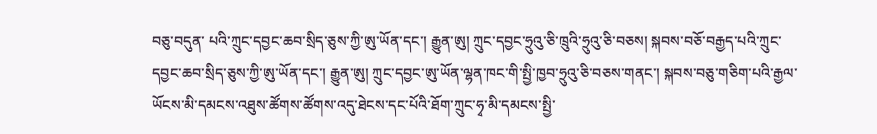བཅུ་བདུན་ པའི་ཀྲུང་དབྱང་ཆབ་སྲིད་ཅུས་ཀྱི་ཨུ་ཡོན་དང་། རྒྱུན་ཨུ། ཀྲུང་དབྱང་ཧྲུའུ་ཅི་ཁྲུའི་ཧྲུའུ་ཅི་བཅས། སྐབས་བཅོ་བརྒྱད་པའི་ཀྲུང་དབྱང་ཆབ་སྲིད་ཅུས་ཀྱི་ཨུ་ཡོན་དང་། རྒྱུན་ཨུ། ཀྲུང་དབྱང་ཨུ་ཡོན་ལྷན་ཁང་གི་སྤྱི་ཁྱབ་ཧྲུའུ་ཅི་བཅས་གནང་། སྐབས་བཅུ་གཅིག་པའི་རྒྱལ་ཡོངས་མི་དམངས་འཐུས་ཚོགས་ཚོགས་འདུ་ཐེངས་དང་པོའི་ཐོག་ཀྲུང་ཧྭ་མི་དམངས་སྤྱི་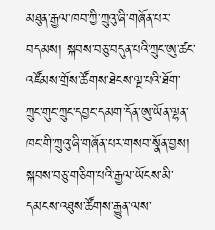མཐུན་རྒྱལ་ཁབ་ཀྱི་ཀྲུའུ་ཞི་གཞོན་པར་བདམས། སྐབས་བཅུ་བདུན་པའི་ཀྲུང་ཨུ་ཚང་འཛོམས་གྲོས་ཚོགས་ཐེངས་ལྔ་པའི་ཐོག་ཀྲུང་གུང་ཀྲུང་དབྱང་དམག་དོན་ཨུ་ཡོན་ལྷན་ཁང་གི་ཀྲུའུ་ཞི་གཞོན་པར་གསབ་སྣོན་བྱས། སྐབས་བཅུ་གཅིག་པའི་རྒྱལ་ཡོངས་མི་དམངས་འཐུས་ཚོགས་རྒྱུན་ལས་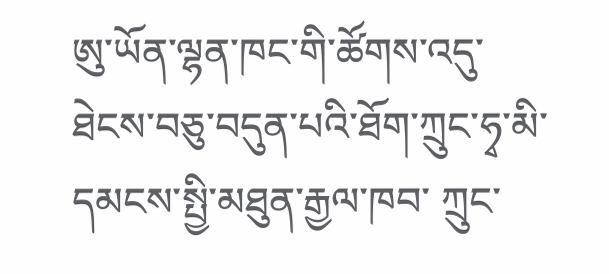ཨུ་ཡོན་ལྷན་ཁང་གི་ཚོགས་འདུ་ཐེངས་བཅུ་བདུན་པའི་ཐོག་ཀྲུང་ཧྭ་མི་དམངས་སྤྱི་མཐུན་རྒྱལ་ཁབ་ ཀྲུང་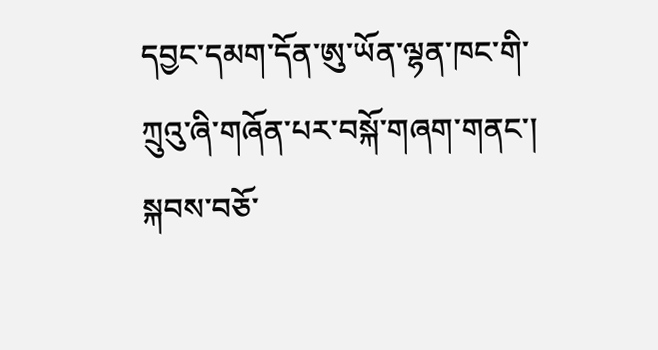དབྱང་དམག་དོན་ཨུ་ཡོན་ལྷན་ཁང་གི་ཀྲུའུ་ཞི་གཞོན་པར་བསྐོ་གཞག་གནང་། སྐབས་བཅོ་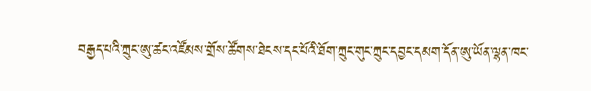བརྒྱད་པའི་ཀྲུང་ཨུ་ཚང་འཛོམས་གྲོས་ཚོགས་ཐེངས་དང་པོའི་ཐོག་ཀྲུང་གུང་ཀྲུང་དབྱང་དམག་དོན་ཨུ་ཡོན་ལྷན་ཁང་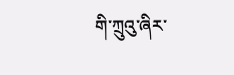གི་ཀྲུའུ་ཞིར་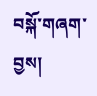བསྐོ་གཞག་བྱས།